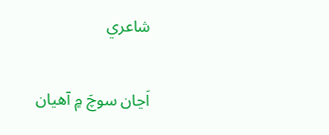شاعري

اَڃان سوچَ ۾ آهيان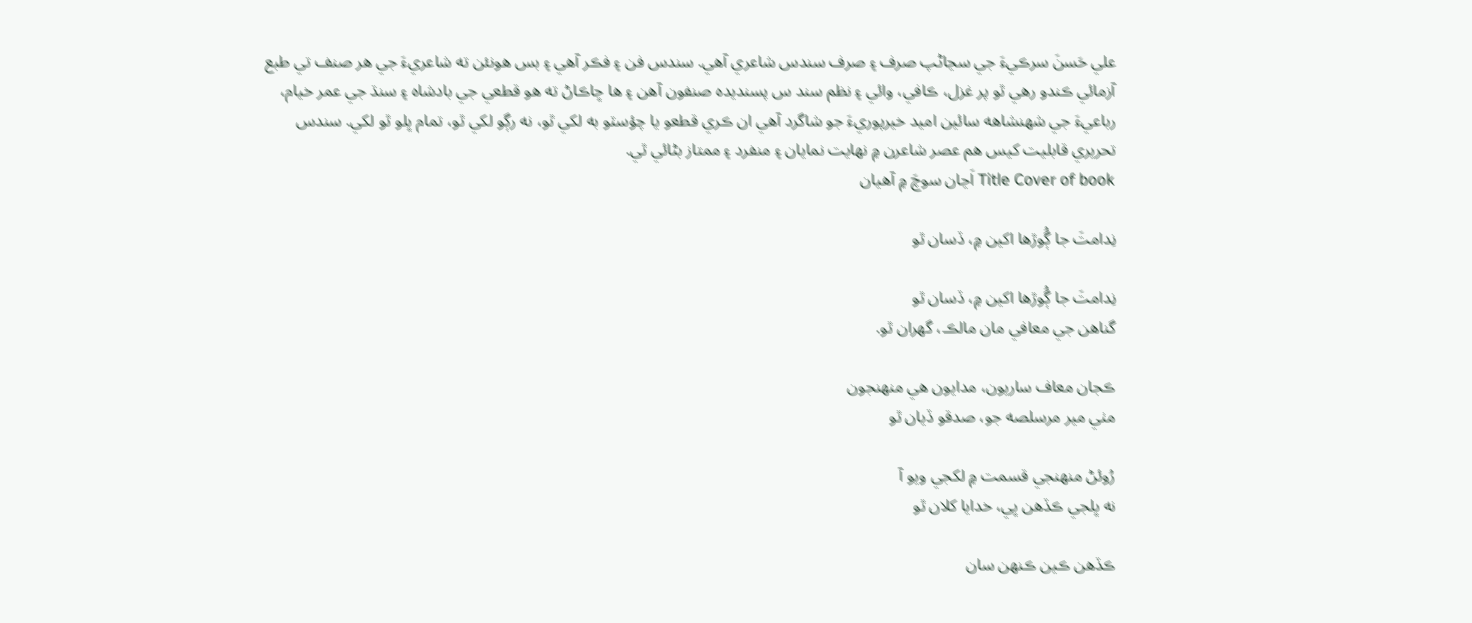علي حَسنَ سرڪيءَ جي سڃاڻپ صرف ۽ صرف سندس شاعري آهي. سندس فن ۽ فڪر آهي ۽ بس هونئن ته شاعريءَ جي هر صنف تي طبع آزمائي ڪندو رهي ٿو پر غزل، ڪافي، وائي ۽ نظم سند س پسنديده صنفون آهن ۽ ها ڇاڪاڻ ته هو قطعي جي بادشاه ۽ سنڌ جي عمر خيام، رباعيءَ جي شهنشاهه سائين اميد خيرپوريءَ جو شاگرد آهي ان ڪري قطعو يا چؤسٽو به لکي ٿو، نه رڳو لکي ٿو، تمام ڀلو ٿو لکي. سندس تحريري قابليت کيس هم عصر شاعرن ۾ نهايت نمايان ۽ منفرد ۽ ممتاز بڻائي ٿي.
Title Cover of book اَڃان سوچَ ۾ آهيان

نِدامتَ جا ڳُوڙها اکين ۾، ڏسان ٿو

نِدامتَ جا ڳُوڙها اکين ۾، ڏسان ٿو
گناهن جي معافي مان مالڪ، گھران ٿو.

ڪجان معاف ساريون، مدايون هي منهنجون
مٺي مير مرسلصه جو، صدقو ڏيان ٿو

رُوئڻ منهنجي قسمت ۾ لکجي ويو آ
نه ڀلجي ڪڏهن ڀي، خدايا کلان ٿو

ڪڏهن ڪين ڪنهن سان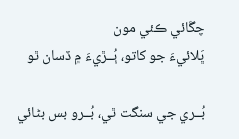چڱائي ڪئي مون
ڀَلائيءَ جو کاتو، ٻُــڙيءَ ۾ ڏسان ٿو

بُــري جي سنگت ٿي، بُــرو بس بڻائي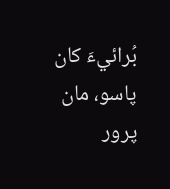بُرائيءَ کان پاسو، مان پرور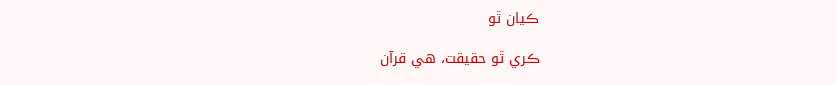ڪيان ٿو

ڪري ٿو حقيقت، هي قرآن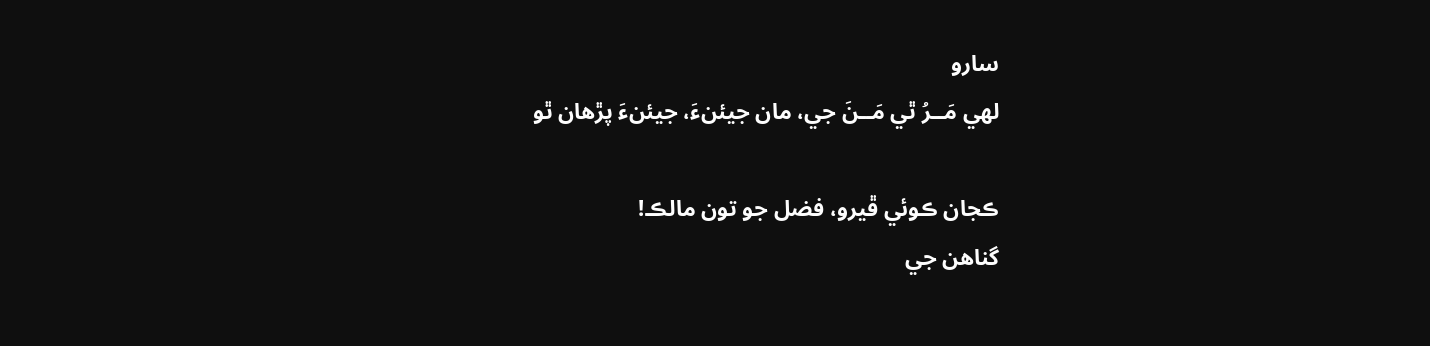سارو
لهي مَــرُ ٿي مَــنَ جي، مان جيئنءَ، جيئنءَ پڙهان ٿو

ڪجان ڪوئي ڦيرو، فضل جو تون مالڪ!
گناهن جي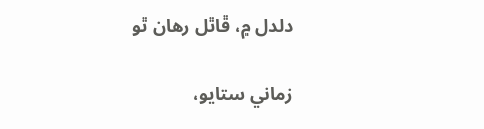دلدل ۾، ڦاٿل رهان ٿو

زماني ستايو،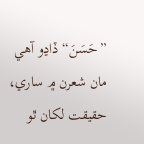”حَسَنَ“ ڏاڍو آهي
مان شعرن ۾ ساري، حقيقت لکان ٿو